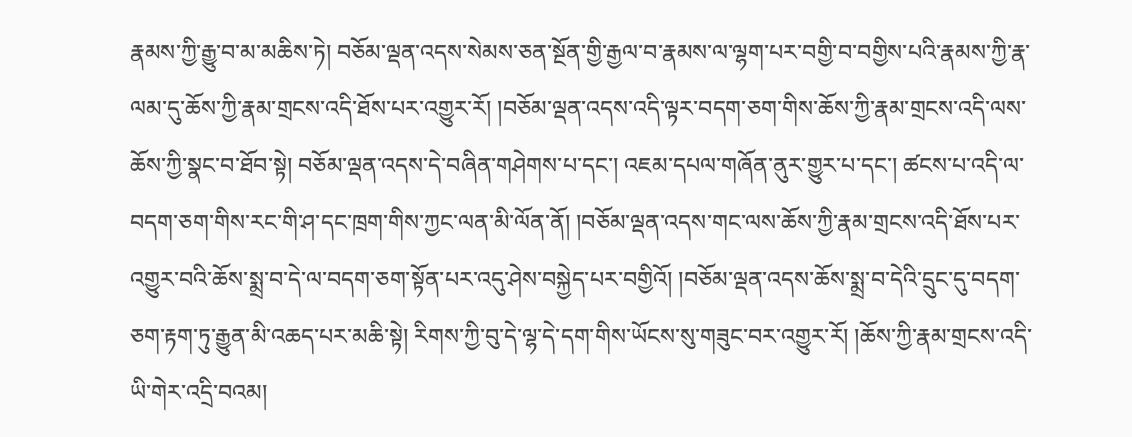རྣམས་ཀྱི་རྒྱུ་བ་མ་མཆིས་ཏེ། བཅོམ་ལྡན་འདས་སེམས་ཅན་སྔོན་གྱི་རྒྱལ་བ་རྣམས་ལ་ལྷག་པར་བགྱི་བ་བགྱིས་པའི་རྣམས་ཀྱི་རྣ་ལམ་དུ་ཆོས་ཀྱི་རྣམ་གྲངས་འདི་ཐོས་པར་འགྱུར་རོ། །བཅོམ་ལྡན་འདས་འདི་ལྟར་བདག་ཅག་གིས་ཆོས་ཀྱི་རྣམ་གྲངས་འདི་ལས་ཆོས་ཀྱི་སྣང་བ་ཐོབ་སྟེ། བཅོམ་ལྡན་འདས་དེ་བཞིན་གཤེགས་པ་དང་། འཇམ་དཔལ་གཞོན་ནུར་གྱུར་པ་དང་། ཚངས་པ་འདི་ལ་བདག་ཅག་གིས་རང་གི་ཤ་དང་ཁྲག་གིས་ཀྱང་ལན་མི་ལོན་ནོ། །བཅོམ་ལྡན་འདས་གང་ལས་ཆོས་ཀྱི་རྣམ་གྲངས་འདི་ཐོས་པར་འགྱུར་བའི་ཆོས་སྨྲ་བ་དེ་ལ་བདག་ཅག་སྟོན་པར་འདུ་ཤེས་བསྐྱེད་པར་བགྱིའོ། །བཅོམ་ལྡན་འདས་ཆོས་སྨྲ་བ་དེའི་དྲུང་དུ་བདག་ཅག་རྟག་ཏུ་རྒྱུན་མི་འཆད་པར་མཆི་སྟེ། རིགས་ཀྱི་བུ་དེ་ལྷ་དེ་དག་གིས་ཡོངས་སུ་གཟུང་བར་འགྱུར་རོ། །ཆོས་ཀྱི་རྣམ་གྲངས་འདི་ཡི་གེར་འདྲི་བའམ།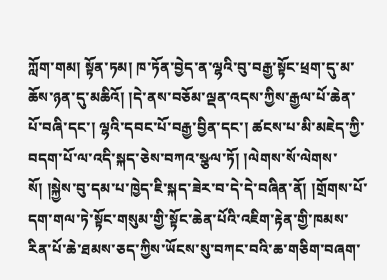ཀློག་གམ། སྟོན་ཏམ། ཁ་ཏོན་བྱེད་ན་ལྷའི་བུ་བརྒྱ་སྟོང་ཕྲག་དུ་མ་ཆོས་ཉན་དུ་མཆིའོ། །དེ་ནས་བཅོམ་ལྡན་འདས་ཀྱིས་རྒྱལ་པོ་ཆེན་པོ་བཞི་དང་། ལྷའི་དབང་པོ་བརྒྱ་བྱིན་དང་། ཚངས་པ་མི་མཇེད་ཀྱི་བདག་པོ་ལ་འདི་སྐད་ཅེས་བཀའ་སྩལ་ཏོ། །ལེགས་སོ་ལེགས་སོ། །སྐྱེས་བུ་དམ་པ་ཁྱེད་ཇི་སྐད་ཟེར་བ་དེ་དེ་བཞིན་ནོ། །གྲོགས་པོ་དག་གལ་ཏེ་སྟོང་གསུམ་གྱི་སྟོང་ཆེན་པོའི་འཇིག་རྟེན་གྱི་ཁམས་རིན་པོ་ཆེ་ཐམས་ཅད་ཀྱིས་ཡོངས་སུ་བཀང་བའི་ཆ་གཅིག་བཞག་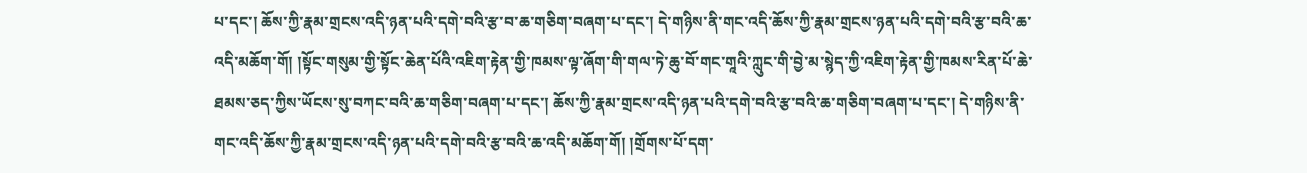པ་དང་། ཆོས་ཀྱི་རྣམ་གྲངས་འདི་ཉན་པའི་དགེ་བའི་རྩ་བ་ཆ་གཅིག་བཞག་པ་དང་། དེ་གཉིས་ནི་གང་འདི་ཆོས་ཀྱི་རྣམ་གྲངས་ཉན་པའི་དགེ་བའི་རྩ་བའི་ཆ་འདི་མཆོག་གོ། །སྟོང་གསུམ་གྱི་སྟོང་ཆེན་པོའི་འཇིག་རྟེན་གྱི་ཁམས་ལྟ་ཞོག་གི་གལ་ཏེ་ཆུ་བོ་གང་གཱའི་ཀླུང་གི་བྱེ་མ་སྙེད་ཀྱི་འཇིག་རྟེན་གྱི་ཁམས་རིན་པོ་ཆེ་ཐམས་ཅད་ཀྱིས་ཡོངས་སུ་བཀང་བའི་ཆ་གཅིག་བཞག་པ་དང་། ཆོས་ཀྱི་རྣམ་གྲངས་འདི་ཉན་པའི་དགེ་བའི་རྩ་བའི་ཆ་གཅིག་བཞག་པ་དང་། དེ་གཉིས་ནི་གང་འདི་ཆོས་ཀྱི་རྣམ་གྲངས་འདི་ཉན་པའི་དགེ་བའི་རྩ་བའི་ཆ་འདི་མཆོག་གོ། །གྲོགས་པོ་དག་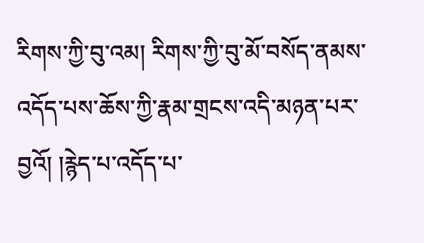རིགས་ཀྱི་བུ་འམ། རིགས་ཀྱི་བུ་མོ་བསོད་ནམས་འདོད་པས་ཆོས་ཀྱི་རྣམ་གྲངས་འདི་མཉན་པར་བྱའོ། །རྙེད་པ་འདོད་པ་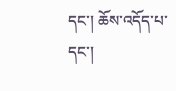དང་། ཆོས་འདོད་པ་དང་།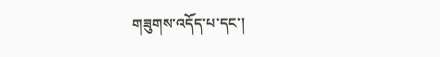གཟུགས་འདོད་པ་དང་།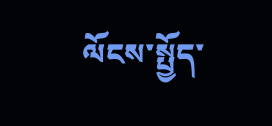ལོངས་སྤྱོད་